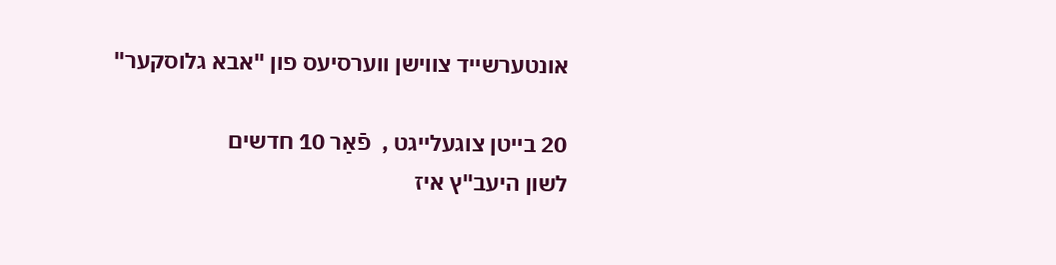אונטערשייד צווישן ווערסיעס פון "אבא גלוסקער"

20 בייטן צוגעלייגט ,  פֿאַר 10 חדשים
לשון היעב"ץ איז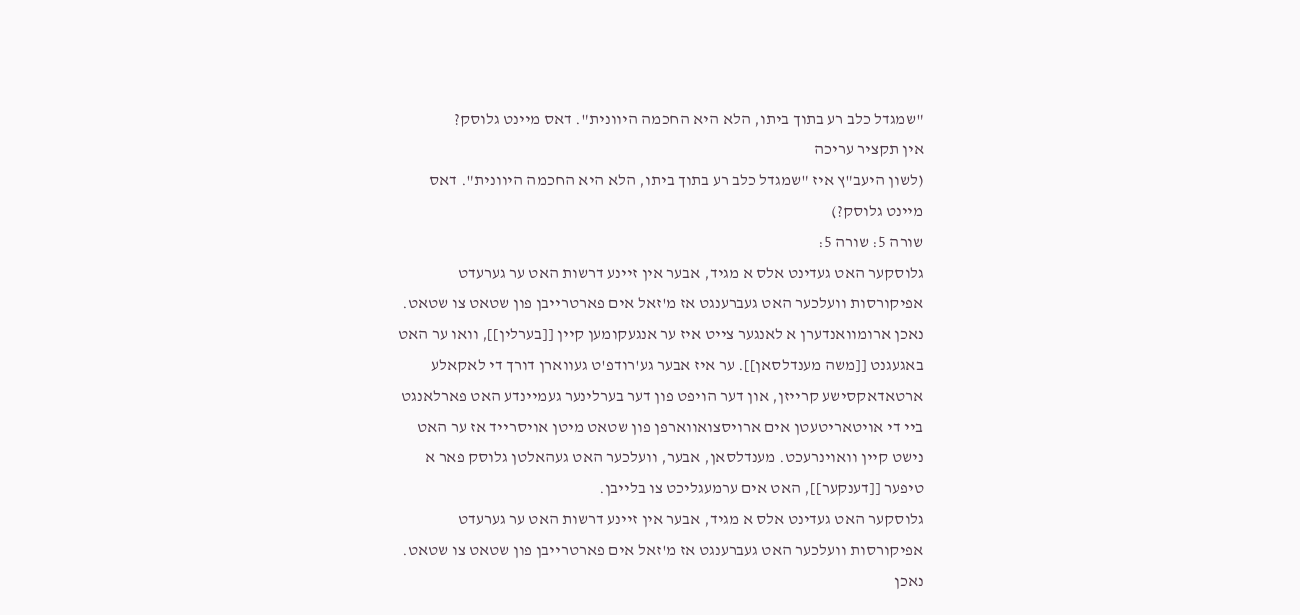"שמגדל כלב רע בתוך ביתו, הלא היא החכמה היוונית". דאס מיינט גלוסק?
אין תקציר עריכה
(לשון היעב"ץ איז "שמגדל כלב רע בתוך ביתו, הלא היא החכמה היוונית". דאס מיינט גלוסק?)
שורה 5: שורה 5:
גלוסקער האט געדינט אלס א מגיד, אבער אין זיינע דרשות האט ער גערעדט אפיקורסות וועלכער האט געברענגט אז מ'זאל אים פארטרייבן פון שטאט צו שטאט. נאכן ארומוואנדערן א לאנגער צייט איז ער אנגעקומען קיין [[בערלין]], וואו ער האט באגעגנט [[משה מענדלסאן]]. ער איז אבער גע'רודפ'ט געווארן דורך די לאקאלע ארטאדאקסישע קרייזן, און דער הויפט פון דער בערלינער געמיינדע האט פארלאנגט ביי די אויטאריטעטן אים ארויסצואווארפן פון שטאט מיטן אויסרייד אז ער האט נישט קיין וואוינרעכט. מענדלסאן, אבער, וועלכער האט געהאלטן גלוסק פאר א טיפער [[דענקער]], האט אים ערמעגליכט צו בלייבן.
גלוסקער האט געדינט אלס א מגיד, אבער אין זיינע דרשות האט ער גערעדט אפיקורסות וועלכער האט געברענגט אז מ'זאל אים פארטרייבן פון שטאט צו שטאט. נאכן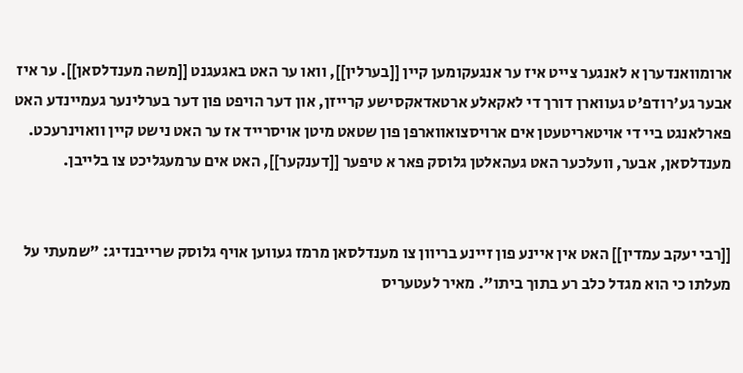ארומוואנדערן א לאנגער צייט איז ער אנגעקומען קיין [[בערלין]], וואו ער האט באגעגנט [[משה מענדלסאן]]. ער איז אבער גע'רודפ'ט געווארן דורך די לאקאלע ארטאדאקסישע קרייזן, און דער הויפט פון דער בערלינער געמיינדע האט פארלאנגט ביי די אויטאריטעטן אים ארויסצואווארפן פון שטאט מיטן אויסרייד אז ער האט נישט קיין וואוינרעכט. מענדלסאן, אבער, וועלכער האט געהאלטן גלוסק פאר א טיפער [[דענקער]], האט אים ערמעגליכט צו בלייבן.


[[רבי יעקב עמדין]] האט אין איינע פון זיינע בריוון צו מענדלסאן מרמז געווען אויף גלוסק שרייבנדיג: "שמעתי על מעלתו כי הוא מגדל כלב רע בתוך ביתו". מאיר לעטעריס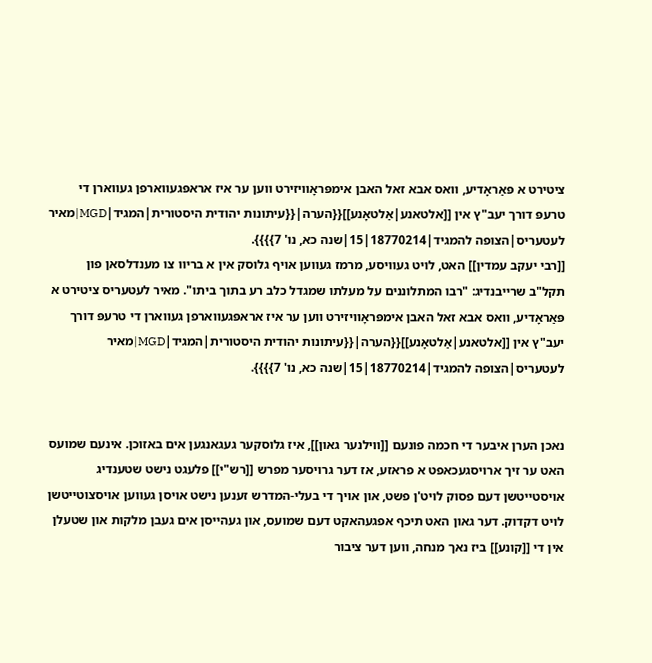ציטירט א פּאַראָדיע, וואס אבא זאל האבן אימפּראָוויזירט ווען ער איז אראפּגעווארפן געווארן די טרעפּ דורך יעב"ץ אין [[אלטאנע|אַלטאָנע]]{{הערה|{{עיתונות יהודית היסטורית|המגיד|MGD|מאיר לעטעריס|הצופה להמגיד|18770214|15|שנה כא, נו' 7}}}}.
[[רבי יעקב עמדין]] האט, לויט געוויסע, מרמז געווען אויף גלוסק אין א בריוו צו מענדלסאן פון תקל"ב שרייבנדיג: "רבו המתלוננים על מעלתו שמגדל כלב רע בתוך ביתו". מאיר לעטעריס ציטירט א פּאַראָדיע, וואס אבא זאל האבן אימפּראָוויזירט ווען ער איז אראפּגעווארפן געווארן די טרעפּ דורך יעב"ץ אין [[אלטאנע|אַלטאָנע]]{{הערה|{{עיתונות יהודית היסטורית|המגיד|MGD|מאיר לעטעריס|הצופה להמגיד|18770214|15|שנה כא, נו' 7}}}}.


נאכן הערן איבער די חכמה פונעם [[ווילנער גאון]], איז גלוסקער געגאנגען אים באזוכן. אינעם שמועס האט ער זיך ארויסגעכאפט א פראזע, אז דער גרויסער מפרש [[רש"י]] פלעגט נישט שטענדיג אויסטייטשן דעם פסוק לויט'ן פשט, און אויך די בעלי-המדרש זענען נישט אויסן געווען אויסצוטייטשן לויט דקדוק. דער גאון האט תיכף אפגעהאקט דעם שמועס, און געהייסן אים געבן מלקות און שטעלן אין די [[קונע]] ביז נאך מנחה, ווען דער ציבור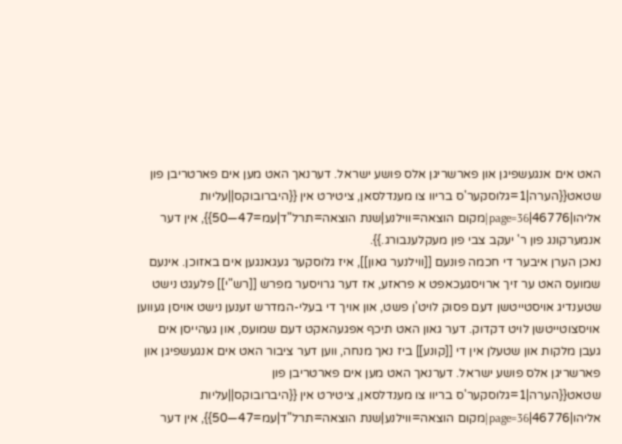האט אים אנגעשפיגן און פארשריגן אלס פושע ישראל. דערנאך האט מען אים פארטריבן פון שטאט{{הערה|1=גלוסקער'ס בריוו צו מענדלסאן, ציטירט אין {{היברובוקס||עליות אליהו|46776|page=36|מקום הוצאה=ווילנע|שנת הוצאה=תרל"ד|עמ=47—50}}, אין דער אנמערקונג פון ר' יעקב צבי פון מעקלענבורג.}}.
נאכן הערן איבער די חכמה פונעם [[ווילנער גאון]], איז גלוסקער געגאנגען אים באזוכן. אינעם שמועס האט ער זיך ארויסגעכאפט א פראזע, אז דער גרויסער מפרש [[רש"י]] פלעגט נישט שטענדיג אויסטייטשן דעם פסוק לויט'ן פשט, און אויך די בעלי-המדרש זענען נישט אויסן געווען אויסצוטייטשן לויט דקדוק. דער גאון האט תיכף אפגעהאקט דעם שמועס, און געהייסן אים געבן מלקות און שטעלן אין די [[קונע]] ביז נאך מנחה, ווען דער ציבור האט אים אנגעשפיגן און פארשריגן אלס פושע ישראל. דערנאך האט מען אים פארטריבן פון שטאט{{הערה|1=גלוסקער'ס בריוו צו מענדלסאן, ציטירט אין {{היברובוקס||עליות אליהו|46776|page=36|מקום הוצאה=ווילנע|שנת הוצאה=תרל"ד|עמ=47—50}}, אין דער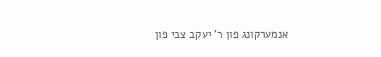אנמערקונג פון ר' יעקב צבי פון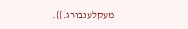מעקלענבורג.}}.